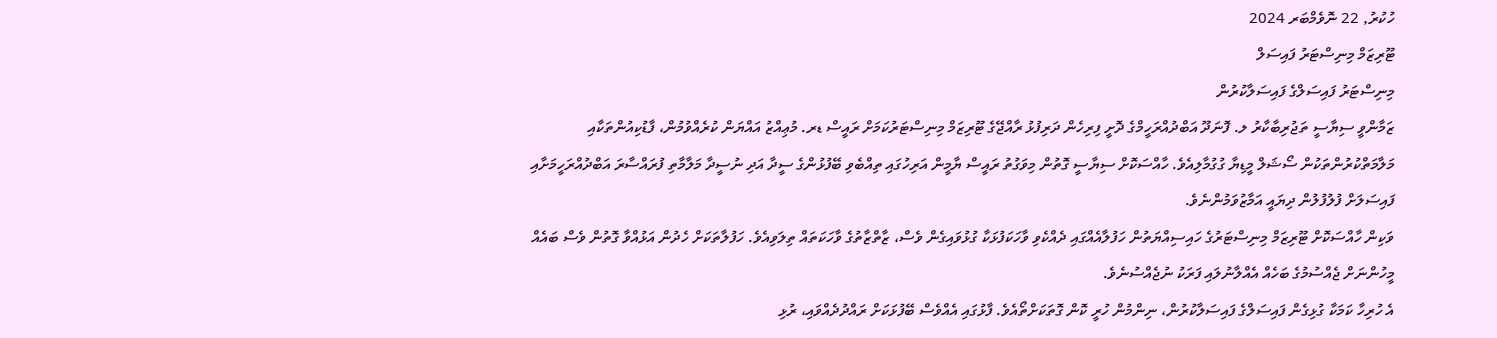ހުކުރު, 22 ނޮވެމްބަރ 2024
ޓޫރިޒަމް މިނިސްޓަރު ފައިސަލް
މިނިސްޓަރު ފައިސަލްގެ ފައިސަލާކުރުން
ޒަމާންވީ ސިޔާސީ ތަޖުރިބާކާރު ލ. ފޮނަދޫ އަބްދުއްރަހީމްގެ ދޮށީ ފިރިހެން ދަރިފުޅު ރާއްޖޭގެ ޓޫރިޒަމް މިނިސްޓަރުކަމަށް ރައީސް ޑރ. މުޢިއްޒު އައްޔަން ކުރެއްވުމުން، ފާޑުކިއުންތަކާއި މަލާމަތްކުރުންތަކުން ސޯޝަލް މީޑިޔާ ގުގުމާލިއެވެ. ހާއްސަކޮށް ސިޔާސީ ގޮތުން މިވަގުތު ރައީސް ޔާމީން އަރިހުގައި ތިއްބެވި ބޭފުޅުންގެ ސީދާ އަދި ނުސީދާ މަލާމާތި ފުރައްސާރަ އަބްދުއްރަހީމަށާއި ފައިސަލަށް ފުލުފުލުން ދިޔައީ އަމާޒުވަމުންނެވެ.
ވަކިން ހާއްސަކޮށް ޓޫރިޒަމް މިނިސްޓަރުގެ ހައިސިއްޔަތުން ހަފުލާއެއްގައި ދެއްކެވި ވާހަކަފުޅަކާ ގުޅުވައިގެން ވެސް، ޒާތްޒާތުގެ ވާހަކަތައް ތިލަވިއެވެ. ހަފުލާތަކަށް ހެދުން އަޅުއްވާ ގޮތުން ވެސް ބައެއް މީހުންނަށް ޖެއްސުމުގެ ބަހެއް އެއްލާނުލައި ފަރަކު ނުޖެއްސުނެވެ.
އެ ހުރިހާ ކަމަކާ ގުޅިގެން ފައިސަލްގެ ފައިސަލާކުރުން، ނިންމުން ހުރީ ކޮން ގޮތަކަށްތޯއެވެ. ފާޅުގައި އެއްވެސް ބޭފުޅަކަށް ރައްދުދެއްވައި، ރުޅި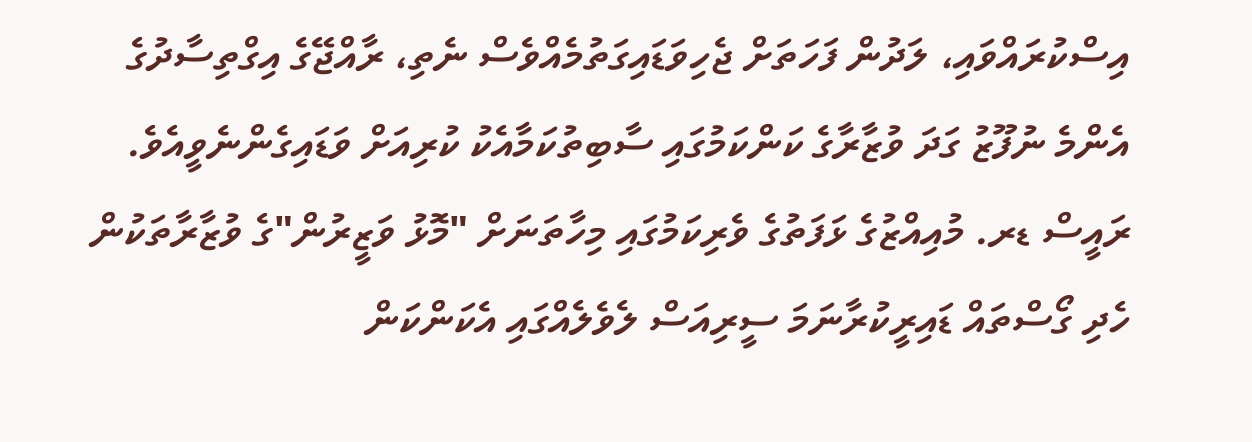އިސްކުރައްވައި، ލަދުން ފަހަތަށް ޖެހިވަޑައިގަތުމެއްވެސް ނެތި، ރާއްޖޭގެ އިގްތިސާދުގެ އެންމެ ނުފޫޒު ގަދަ ވުޒާރާގެ ކަންކަމުގައި ސާބިތުކަމާއެކު ކުރިއަށް ވަޑައިގެންނެވީއެވެ.
ރައީސް ޑރ. މުއިއްޒުގެ ޅަފަތުގެ ވެރިކަމުގައި މިހާތަނަށް "މޮޅު ވަޒީރުން"ގެ ވުޒާރާތަކުން ހެދި ގޯސްތައް ޑައިރީކުރާނަމަ ސީރިއަސް ލެވެލެއްގައި އެކަންކަން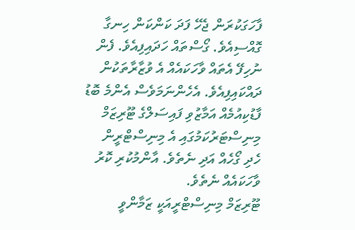ފާހަގަކުރަން ޖެހޭ ފަދަ ކަންކަން ހިނގާ ގޮއްސިއެވެ. ގޯސްތައް ހަދައިފިއެވެ. ފެން ނުހިފޭ އެތައް ވާހަކައެއް އެ ވުޒާރާތަކުން ދައްކައިފިއެވެ. އެހެންނަމަވެސް އެންމެ ބޮޑު ފާޑުކިއުމެއް އަމާޒުވި ފައިސަލްގެ ޓޫރިޒަމް މިނިސްޓަރުކަމުގައި އެ މިނިސްޓްރީން ހެދި ގޯހެއް އަދި ނެތެވެ. އާންމުކުރި ކޮރު ވާހަކައެއް ނެތެވެ.
ޓޫރިޒަމް މިނިސްޓްރީއަކީ ޒަމާންވީ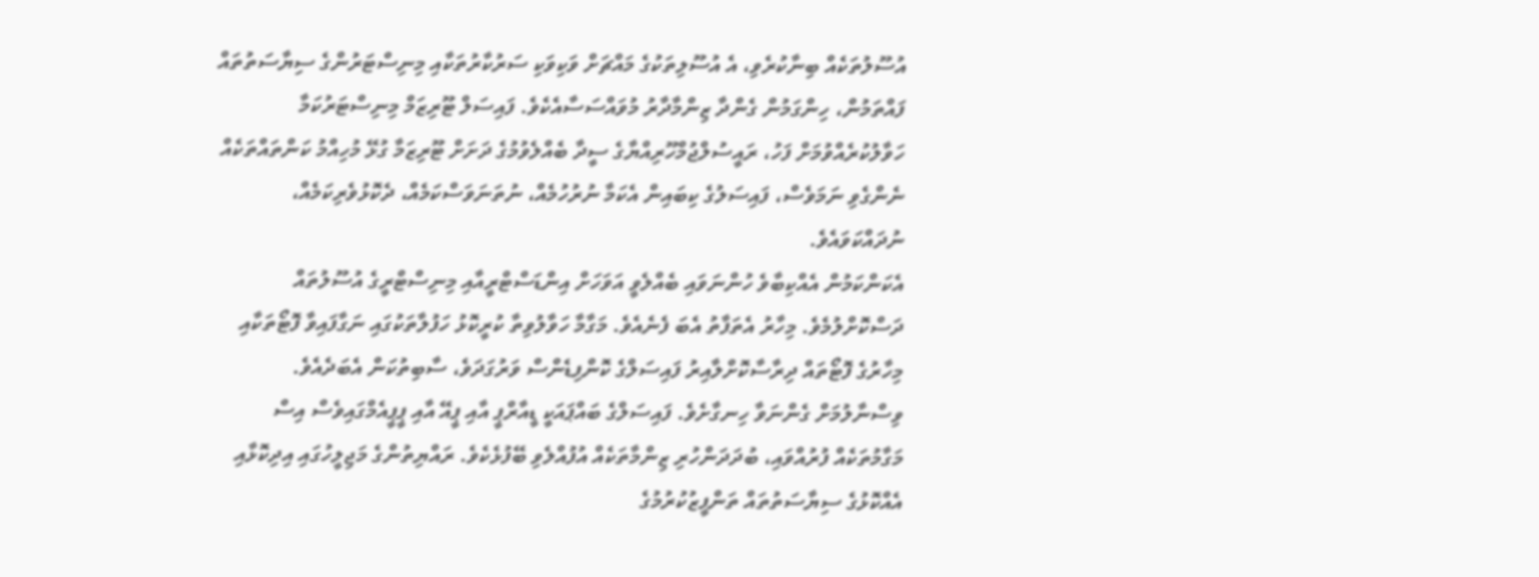އުސޫލުތަކެއް ބިނާކުރެވި، އެ އުސޫލިތަކުގެ މައްޗަށް ވަކިވަކި ސަރުކާރުތަކާއި މިނިސްޓަރުންގެ ސިޔާސަތުތައް ފައްތަމުން، ހިންގަމުން ގެންދާ ޒިންމާދާރު މުވައްސަސާއެކެވެ. ފައިސަލް ޓޫރިޒަމް މިނިސްޓަރުކަމާ ހަވާލުކުރެއްވުމަށް ފަހު، ރައީސުލްޖުމްހޫރިއްޔާގެ ސީދާ ބެއްލެވުމުގެ ދަށަށް ޓޫރިޒަމާ ގުޅޭ މުހިއްމު ކަންތައްތަކެއް ނެންގެވި ނަމަވެސް، ފައިސަލުގެ ކިބައިން އެކަމާ ނުރުހުމެއް، ނުތަނަވަސްކަމެއް، ދެކޮޅުވެރިކަމެއް، ނުދައްކަވައެވެ.
އެކަންކަމުން އެއްކިބާވެ ހުންނަވައި ބެއްލެވީ އަވަހަށް އިންޑަސްޓްރީއާއި މިނިސްޓްރީގެ އުސޫލުތައް ދަސްކޮށްލުމެވެ. މިހާރު އެތަފާތު އެބަ ފެނެއެވެ. މަގާމާ ހަވާލުވިތާ ކުރީކޮޅު ހަފުލާތަކުގައި ނަގާފައިވާ ފޮޓޯތަކާއި މިހާރުގެ ފޮޓޯތައް ދިރާސާކޮށްލާއިރު ފައިސަލްގެ ކޮންފިޑެންސް ވަރުގަދަވެ، ސާބިތުކަން އެބަދެއެވެ.
ވިސްނާލުމަށް ގެންނަވާ ހިނގާށެވެ. ފައިސަލްގެ ބައްޕައަކީ ޑީއާރްޕީ އާއި ޕީއޭ އާއި ޕީޕީއެމްގައިވެސް އިސް މަގާމުތަކެއް ފުރުއްވައި، ބުދަދަންހުރި ޒިންމާތަކެއް އުފުއްލެވި ބޭފުޅެކެވެ. ރައްޔިތުންގެ މަޖިލީހުގައި އިދިކޮޅާއި އެއްކޮޅުގެ ސިޔާސަތުތައް ތަންފީޒުކުރުމުގެ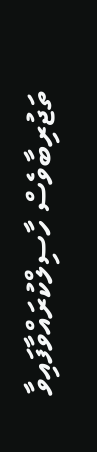ތަޖުރިބާވެސް ހާސިލްކުރައްވާފައިވާ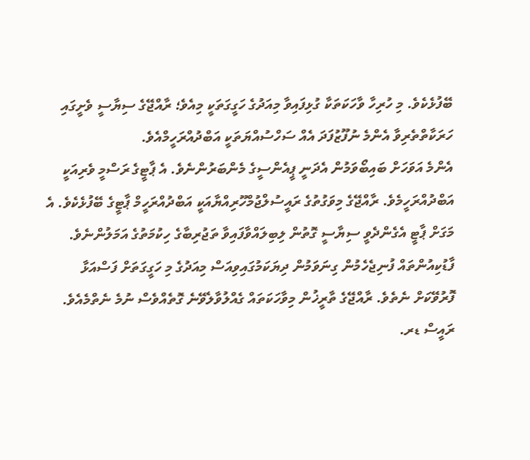ބޭފުޅެކެވެ. މި ހުރިހާ ވާހަކަތަކާ ގުޅިފައިވާ މިއަދުގެ ހަގީގަތަކީ މިއެވެ؛ ރާއްޖޭގެ ސިޔާސީ ވެށީގައި ހަރަކާތްތެރިވާ އެންމެ ނުފޫޒުފަދަ އެއް ސަހްސުއްޔަތަކީ އަބްދުއްރަހީމްއެވެ.
އެންމެ އަވަހަށް ބައިބޯވަމުން އެދަނީ ޕީއެންސީގެ މެންބަރުންނެވެ. އެ ޕާޓީގެ ރަސްމީ ވެރިއަކީ އަބްދުއްރަހީމެވެ. ރާއްޖޭގެ މިވަގުތުގެ ރައީސުލްޖުމްހޫރިއްޔާއަކީ އަބްދުއްރަހީމް ޕާޓީގެ ބޭފުޅެކެވެ. އެ މަގަށް ޕާޓީ އެގެންދެވީ ސިޔާސީ ގޮތުން ލިބިލައްވާފައިވާ ތަޖުރިބާގެ ހިކުމަތުގެ އަމަލުންނެވެ. ފާޑުކިއުންތައް ފުނިޖެހެމުން ގިނަވަމުން ދިޔަކަމުގައިވިއަސް މިއަދުގެ މި ހަގީގަތަށް ފަސްއަޅާ ފޮރުވޭކަށް ނެތެވެ. ރާއްޖޭގެ ތާރީޚުން މިވާހަކަތައް ގެއްލުވާލެވޭނެ ގޮތެއްވެސް ނުމެ ނެތްމެއެވެ.
ރައީސް ޑރ.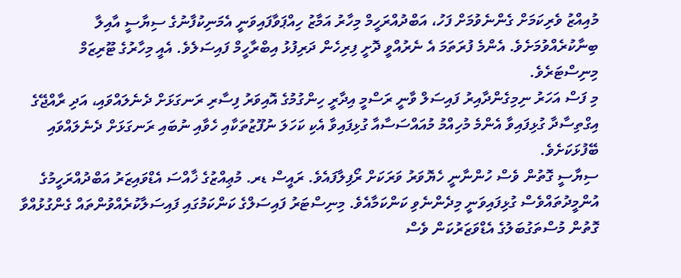މުއިއްޒު ވެރިކަމަށް ގެންނެވުމަށް ފަހު، އަބްދުއްރަހީމް މިހާރު އަމާޒު ހިއްޕަވާފައިވަނީ އެމަނިކުފާނުގެ ސިޔާސީ އާއިލާ ބިނާކުރެއްވުމަށެވެ. އެންމެ ފުރަތަމަ އެ ނެރުއްވީ ދޮށީ ފިރިހެން ދަރިފުޅު އިބްރާހީމް ފައިސަލެވެ. އެއީ މިހާރުގެ ޓޫރިޒަމް މިނިސްޓަރެވެ.
މި ފަސް އަހަރު ނިމިގެންދާއިރު ފައިސަލް ވާނީ ރަސްމީ އިދާރީ ހިންގުމުގެ އޮއިވަރު ފިސާރި ރަނގަޅަށް ދެނެލައްވައި، އަދި ރާއްޖޭގެ އިގްތިސާދާ ގުޅިފައިވާ އެންމެ މުހިއްމު މުއައްސަސާއާ ގުޅިފައިވާ އެކި ކަހަލަ ނުފޫޒުތަކާއި ހެވާއި ނުބައި ރަނގަޅަށް ދެނެލައްވައި ބޭފުޅަކަށެވެ.
ސިޔާސީ ގޮތުން ވެސް ހުންނާނީ ހެޔޮވަރު ވަރަކަށް ރޯފިލާފައެވެ. ރައީސް ޑރ. މުޢިއްޒުގެ ޚާއްސަ އެޑްވައިޒަރު އަބްދުއްރަހީމުގެ އުންމީދުތައްވެސް ގުޅިފައިވަނީ މިދެންނެވި ކަންކަމާއެވެ. މިނިސްޓަރު ފައިސަލްގެ ކަންކަމުގައި ފައިސަލާކުރެއްވުންތައް ގެންގުޅުއްވާ ގޮތުން މުސްތަގުބަލުގެ އެޑްވަޒަރުކަން ވެސް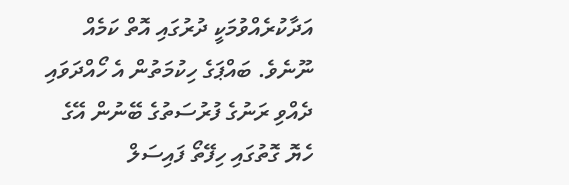އަދާކުރެއްވުމަކީ ދުރުގައި އޮތް ކަމެއް ނޫނެވެ. ބައްޕަގެ ހިކުމަތުން އެ ހޯއްދަވައި ދެއްވި ރަނުގެ ފުރުސަތުގެ ބޭނުން އޭގެ ހެޔޮ ގޮތުގައި ހިފޭތޯ ފައިސަލް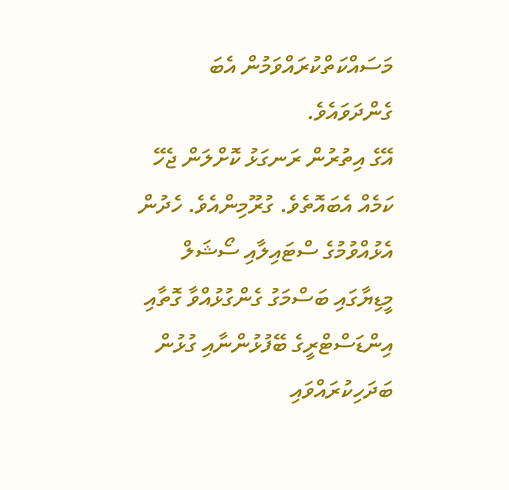މަސައްކަތްކުރައްވަމުން އެބަ ގެންދަވައެވެ.
އޭގެ އިތުރުން ރަނގަޅު ކޮށްލަން ޖެހޭ ކަމެއް އެބައޮތެވެ. ގުރޫމިންއެވެ. ހެދުން އެޅުއްވުމުގެ ސްޓައިލާއި ސޯޝަލް މީޑިޔާގައި ބަސްމަގު ގެންގުޅުއްވާ ގޮތާއި އިންޑަސްޓްރީގެ ބޭފުޅުންނާއި ގުޅުން ބަދަހިކުރައްވައި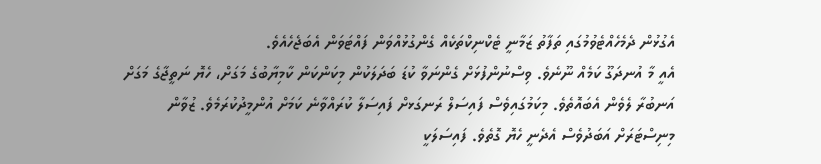އެގުޅުން ދެމެހެއްޓެވުމުގައި ތަފާތު ޒަމާނީ ޓެކްނިކްތަކެއް ގެންގުޅުއްވަން ފައްޓަވަން އެބަޖެހެއެވެ.
އެއީ މާ އުނދަގޫ ކަމެއް ނޫނެވެ. ވިސްނުންފުޅަށް ގެންނަވާ ކުޑަ ބަދަލަކުން މިކަންކަން ކާމިޔާބުގެ މަގަށް، ހެޔޮ ނަތީޖާގެ މަގަށް އަނބުރާ ލެވެން އެބައޮތެވެ. މިކަމުގައިވެސް ފައިސަލް ރަނގަޅށް ފައިސަލާ ކުރައްވާނެ ކަމަށް އުންމީދުކުރަމެވެ. ޒުވާން މިނިސްޓަރަށް އަބަދުވެސް އެދެނީ ހެޔޮ ގޮތެވެ. ފައިސަލަކީ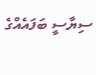ސިޔާސީ ބަފައެއްގެ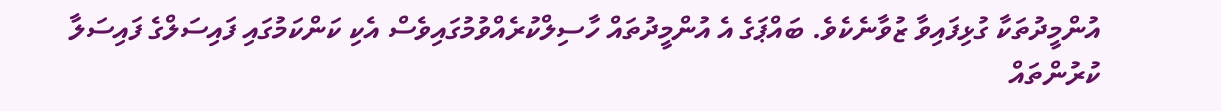އުންމީދުތަކާ ގުޅިފައިވާ ޒުވާނެކެވެ. ބައްޕަގެ އެ އުންމީދުތައް ހާސިލްކުރެއްވުމުގައިވެސް އެކި ކަންކަމުގައި ފައިސަލްގެ ފައިސަލާ ކުރުންތައް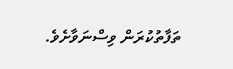ތަފާތުކުރަން ވިސްނަވާށެވެ.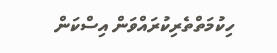ހިކުމަތްތެރިކުރައްވަން އިސްކަން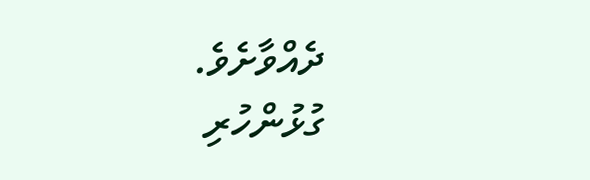ދެއްވާށެވެ.
ގުޅުންހުރި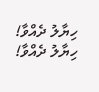ހިޔާލު ދެއްވާ!
ހިޔާލު ދެއްވާ!